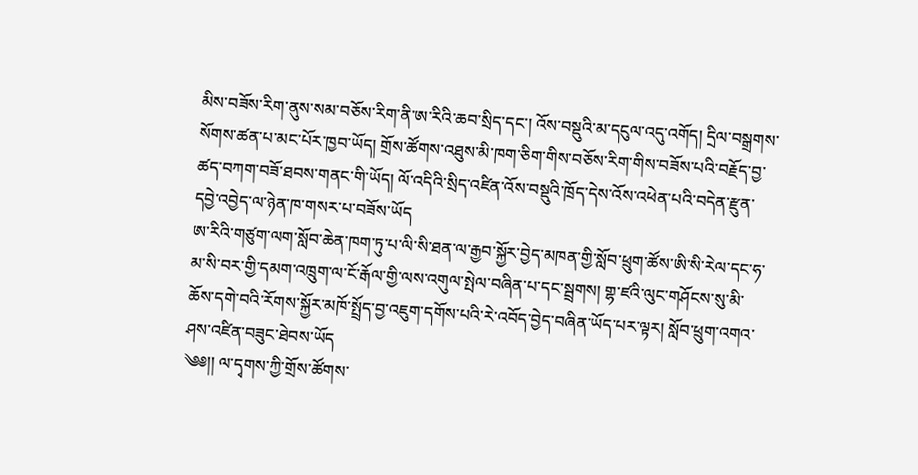མིས་བཟོས་རིག་ནུས་སམ་བཅོས་རིག་ནི་ཨ་རིའི་ཆབ་སྲིད་དང་། འོས་བསྡུའི་མ་དངུལ་འདུ་འགོད། དྲིལ་བསྒྲགས་སོགས་ཚན་པ་མང་པོར་ཁྱབ་ཡོད། གྲོས་ཚོགས་འཐུས་མི་ཁག་ཅིག་གིས་བཅོས་རིག་གིས་བཟོས་པའི་བརྗོད་བྱ་ཚད་བཀག་བཟོ་ཐབས་གནང་གི་ཡོད། ལོ་འདིའི་སྲིད་འཛིན་འོས་བསྡུའི་ཁྲོད་དེས་འོས་འཕེན་པའི་བདེན་རྫུན་དབྱེ་འབྱེད་ལ་ཉེན་ཁ་གསར་པ་བཟོས་ཡོད
ཨ་རིའི་གཙུག་ལག་སློབ་ཆེན་ཁག་ཏུ་པ་ལི་སི་ཐན་ལ་རྒྱབ་སྐྱོར་བྱེད་མཁན་གྱི་སློབ་ཕྲུག་ཚོས་ཨི་སི་རེལ་དང་ཧ་མ་སི་བར་གྱི་དམག་འཁྲུག་ལ་ངོ་རྒོལ་གྱི་ལས་འགུལ་སྤེལ་བཞིན་པ་དང་སྦྲགས། གྷ་ཛའི་ལུང་གཤོངས་སུ་མི་ཆོས་དགེ་བའི་རོགས་སྐྱོར་མཁོ་སྤྲོད་བྱ་འཇུག་དགོས་པའི་རེ་འབོད་བྱེད་བཞིན་ཡོད་པར་ལྟར། སློབ་ཕྲུག་འགའ་ཤས་འཛིན་བཟུང་ཐེབས་ཡོད
༄༅།། ལ་དྭགས་ཀྱི་གྲོས་ཚོགས་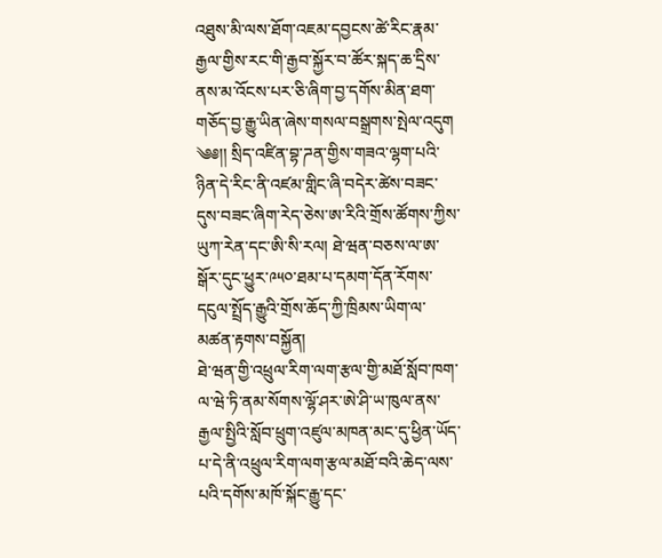འཐུས་མི་ལས་ཐོག་འཇམ་དབྱངས་ཚེ་རིང་རྣམ་རྒྱལ་གྱིས་རང་གི་རྒྱབ་སྐྱོར་བ་ཚོར་སྐད་ཆ་དྲིས་ནས་མ་འོངས་པར་ཅི་ཞིག་བྱ་དགོས་མིན་ཐག་གཅོད་བྱ་རྒྱུ་ཡིན་ཞེས་གསལ་བསྒྲགས་སྤེལ་འདུག
༄༅།། སྲིད་འཛིན་བྷ་ཌན་གྱིས་གཟའ་ལྷག་པའི་ཉིན་དེ་རིང་ནི་འཛམ་གླིང་ཞི་བདེར་ཚེས་བཟང་དུས་བཟང་ཞིག་རེད་ཅེས་ཨ་རིའི་གྲོས་ཚོགས་ཀྱིས་ཡུཀ་རེན་དང་ཨི་སི་རལ། ཐེ་ཝན་བཅས་ལ་ཨ་སྒོར་དུང་ཕྱུར་༩༥༠་ཐམ་པ་དམག་དོན་རོགས་དངུལ་སྤྲོད་རྒྱུའི་གྲོས་ཆོད་ཀྱི་ཁྲིམས་ཡིག་ལ་མཚན་རྟགས་བསྐྱོན།
ཐེ་ཝན་གྱི་འཕྲུལ་རིག་ལག་རྩལ་གྱི་མཐོ་སློབ་ཁག་ལ་ཝེ་ཏི་ནམ་སོགས་ལྷོ་ཤར་ཨེ་ཤི་ཡ་ཁུལ་ནས་རྒྱལ་སྤྱིའི་སློབ་ཕྲུག་འཛུལ་མཁན་མང་དུ་ཕྱིན་ཡོད་པ་དེ་ནི་འཕྲུལ་རིག་ལག་རྩལ་མཐོ་བའི་ཆེད་ལས་པའི་དགོས་མཁོ་སྐོང་རྒྱུ་དང་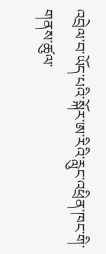འབྲེལ་བ་ཡོད་པའི་སྐོར་ཨ་རིའི་རླུང་འཕྲིན་ཁང་གི་གནས་ཚུལ་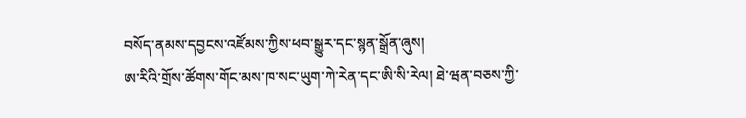བསོད་ནམས་དབྱངས་འཛོམས་ཀྱིས་ཕབ་སྒྱུར་དང་སྙན་སྒྲོན་ཞུས།
ཨ་རིའི་གྲོས་ཚོགས་གོང་མས་ཁ་སང་ཡུག་ཀེ་རེན་དང་ཨི་སི་རེལ། ཐེ་ཝན་བཅས་ཀྱི་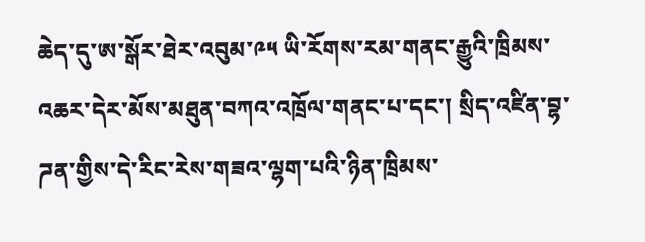ཆེད་དུ་ཨ་སྒོར་ཐེར་འབུམ་༩༥ ཡི་རོགས་རམ་གནང་རྒྱུའི་ཁྲིམས་འཆར་དེར་མོས་མཐུན་བཀའ་འཁྲོལ་གནང་པ་དང་། སྲིད་འཛིན་བྷ་ཌན་གྱིས་དེ་རིང་རེས་གཟའ་ལྷག་པའི་ཉིན་ཁྲིམས་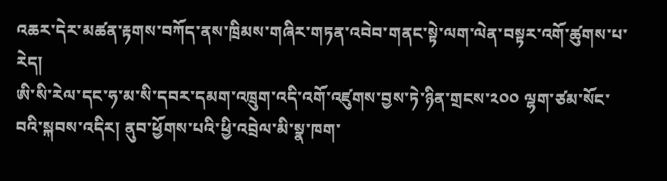འཆར་དེར་མཚན་རྟགས་བཀོད་ནས་ཁྲིམས་གཞིར་གཏན་འབེབ་གནང་སྟེ་ལག་ལེན་བསྟར་འགོ་ཚུགས་པ་རེད།
ཨི་སི་རེལ་དང་ཧ་མ་སི་དབར་དམག་འཁྲུག་འདི་འགོ་འཛུགས་བྱས་ཏེ་ཉིན་གྲངས་༢༠༠ ལྷག་ཙམ་སོང་བའི་སྐབས་འདིར། ནུབ་ཕྱོགས་པའི་ཕྱི་འབྲེལ་མི་སྣ་ཁག་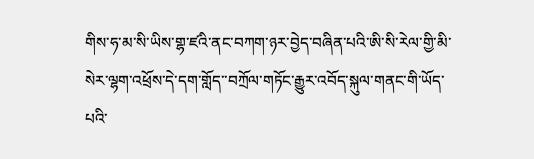གིས་ཧ་མ་སི་ཡིས་གྷ་ཛའི་ནང་བཀག་ཉར་བྱེད་བཞིན་པའི་ཨི་སི་རེལ་གྱི་མི་སེར་ལྷག་འཕྲོས་དེ་དག་གློད་་བཀྲོལ་གཏོང་རྒྱུར་འབོད་སྐུལ་གནང་གི་ཡོད་པའི་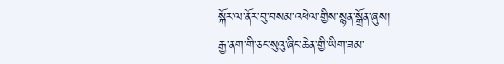སྐོར་ལ་ནོར་བུ་བསམ་འཕེལ་གྱིས་སྙན་སྒྲོན་ཞུས།
རྒྱ་ནག་གི་ཅང་སུའུ་ཞིང་ཆེན་གྱི་ཡིག་ཟམ་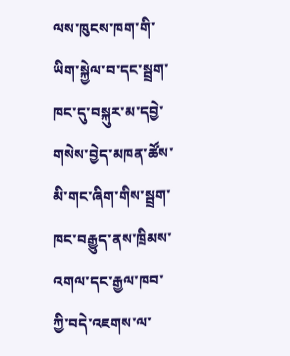ལས་ཁུངས་ཁག་གི་ཡིག་སྐྱེལ་བ་དང་སྦྲག་ཁང་དུ་བསྐུར་མ་དབྱེ་གསེས་བྱེད་མཁན་ཚོས་མི་གང་ཞིག་གིས་སྦྲག་ཁང་བརྒྱུད་ནས་ཁྲིམས་འགལ་དང་རྒྱལ་ཁབ་ཀྱི་བདེ་འཇགས་ལ་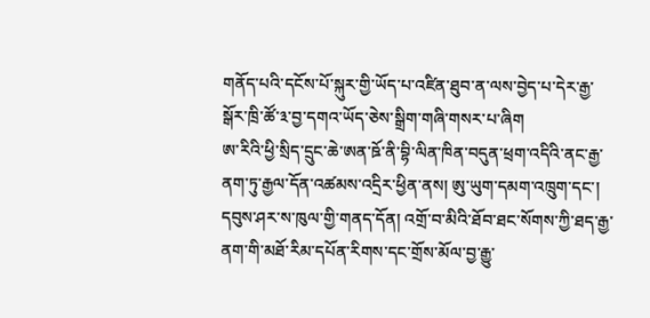གནོད་པའི་དངོས་པོ་སྐུར་གྱི་ཡོད་པ་འཛིན་ཐུབ་ན་ལས་བྱེད་པ་དེར་རྒྱ་སྒོར་ཁྲི་ཚོ་༣་བྱ་དགའ་ཡོད་ཅེས་སྒྲིག་གཞི་གསར་པ་ཞིག
ཨ་རིའི་ཕྱི་སྲིད་དྲུང་ཆེ་ཨན་ཋོ་ནི་བྷི་ལིན་ཁིན་བདུན་ཕྲག་འདིའི་ནང་རྒྱ་ནག་ཏུ་རྒྱལ་དོན་འཚམས་འདྲིར་ཕྱིན་ནས། ཨུ་ཡུག་དམག་འཁྲུག་དང་། དབུས་ཤར་ས་ཁུལ་གྱི་གནད་དོན། འགྲོ་བ་མིའི་ཐོབ་ཐང་སོགས་ཀྱི་ཐད་རྒྱ་ནག་གི་མཐོ་རིམ་དཔོན་རིགས་དང་གྲོས་མོལ་བྱ་རྒྱུ་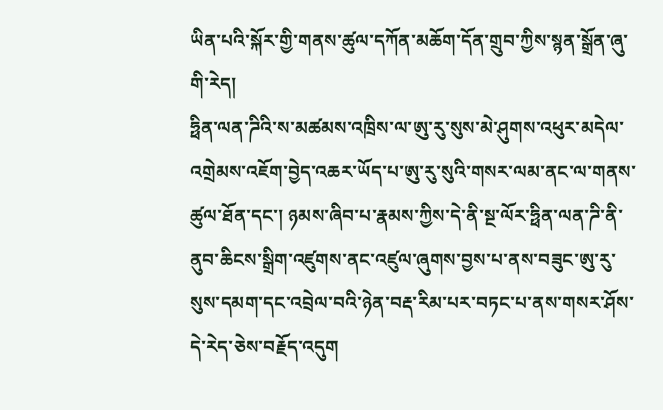ཡིན་པའི་སྐོར་གྱི་གནས་ཚུལ་དཀོན་མཆོག་དོན་གྲུབ་ཀྱིས་སྙན་སྒྲོན་ཞུ་གི་རེད།
ཧྥིན་ལན་ཌིའི་ས་མཚམས་འཁྲིས་ལ་ཨུ་རུ་སུས་མེ་ཤུགས་འཕུར་མདེལ་འགྲེམས་འཇོག་བྱེད་འཆར་ཡོད་པ་ཨུ་རུ་སུའི་གསར་ལམ་ནང་ལ་གནས་ཚུལ་ཐོན་དང་། ཉམས་ཞིབ་པ་རྣམས་ཀྱིས་དེ་ནི་སྔ་ལོར་ཧྥིན་ལན་ཌི་ནི་ནུབ་ཆིངས་སྒྲིག་འཛུགས་ནང་འཛུལ་ཞུགས་བྱས་པ་ནས་བཟུང་ཨུ་རུ་སུས་དམག་དང་འབྲེལ་བའི་ཉེན་བརྡ་རིམ་པར་བཏང་པ་ནས་གསར་ཤོས་དེ་རེད་ཅེས་བརྗོད་འདུག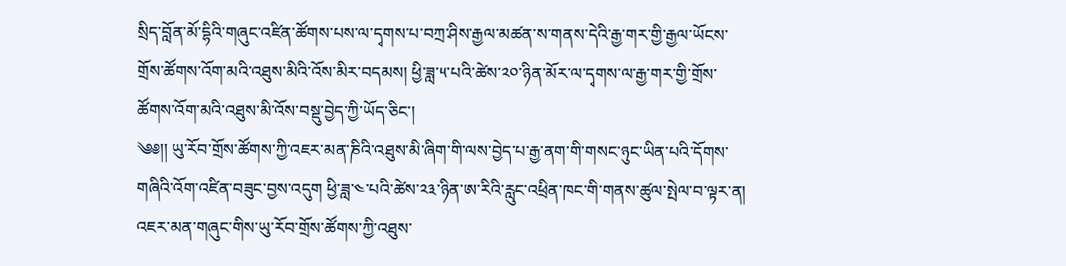སྲིད་བློན་མོ་དྷིའི་གཞུང་འཛིན་ཚོགས་པས་ལ་དྭགས་པ་བཀྲ་ཤིས་རྒྱལ་མཚན་ས་གནས་དེའི་རྒྱ་གར་གྱི་རྒྱལ་ཡོངས་གྲོས་ཚོགས་འོག་མའི་འཐུས་མིའི་འོས་མིར་བདམས། ཕྱི་ཟླ་༥་པའི་ཚེས་༢༠་ཉིན་མོར་ལ་དྭགས་ལ་རྒྱ་གར་གྱི་གྲོས་ཚོགས་འོག་མའི་འཐུས་མི་འོས་བསྡུ་བྱེད་ཀྱི་ཡོད་ཅིང་།
༄༅།། ཡུ་རོབ་གྲོས་ཚོགས་ཀྱི་འཇར་མན་ཎིའི་འཐུས་མི་ཞིག་གི་ལས་བྱེད་པ་རྒྱ་ནག་གི་གསང་ཉུང་ཡིན་པའི་དོགས་གཞིའི་འོག་འཛིན་བཟུང་བྱས་འདུག ཕྱི་ཟླ་༤་པའི་ཚེས་༢༣་ཉིན་ཨ་རིའི་རླུང་འཕྲིན་ཁང་གི་གནས་ཚུལ་སྤེལ་བ་ལྟར་ན། འཇར་མན་གཞུང་གིས་ཡུ་རོབ་གྲོས་ཚོགས་ཀྱི་འཐུས་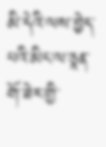མི་དེའི་ལས་བྱེད་པའི་མིང་ལ་ཅཱན་གོ་ཟེར་གྱི་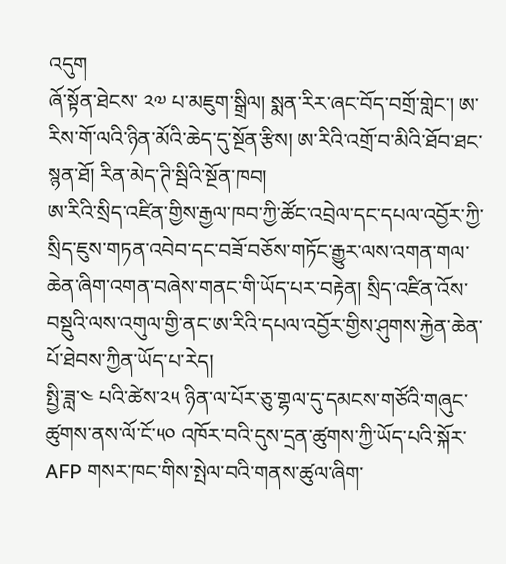འདུག
ཞོ་སྟོན་ཐེངས་ ༢༧ པ་མཇུག་སྒྲིལ། སྨན་རིར་ཞང་བོད་བགྲོ་གླེང་། ཨ་རིས་གོ་ལའི་ཉིན་མོའི་ཆེད་དུ་སྔོན་རྩིས། ཨ་རིའི་འགྲོ་བ་མིའི་ཐོབ་ཐང་སྙན་ཐོ། རིན་མེད་ཊི་སྦིའི་སྔོན་ཁབ།
ཨ་རིའི་སྲིད་འཛིན་གྱིས་རྒྱལ་ཁབ་ཀྱི་ཚོང་འབྲེལ་དང་དཔལ་འབྱོར་ཀྱི་སྲིད་ཇུས་གཏན་འབེབ་དང་བཟོ་བཅོས་གཏོང་རྒྱུར་ལས་འགན་གལ་ཆེན་ཞིག་འགན་བཞེས་གནང་གི་ཡོད་པར་བརྟེན། སྲིད་འཛིན་འོས་བསྡུའི་ལས་འགུལ་གྱི་ནང་ཨ་རིའི་དཔལ་འབྱོར་གྱིས་ཤུགས་རྐྱེན་ཆེན་པོ་ཐེབས་ཀྱིན་ཡོད་པ་རེད།
སྤྱི་ཟླ་༤ པའི་ཚེས་༢༥ ཉིན་ལ་པོར་ཅུ་གྷལ་དུ་དམངས་གཙོའི་གཞུང་ཚུགས་ནས་ལོ་ངོ་༥༠ འཁོར་བའི་དུས་དྲན་ཚུགས་ཀྱི་ཡོད་པའི་སྐོར་AFP གསར་ཁང་གིས་སྤེལ་བའི་གནས་ཚུལ་ཞིག་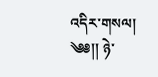འདིར་གསལ།
༄༅།། ཉེ་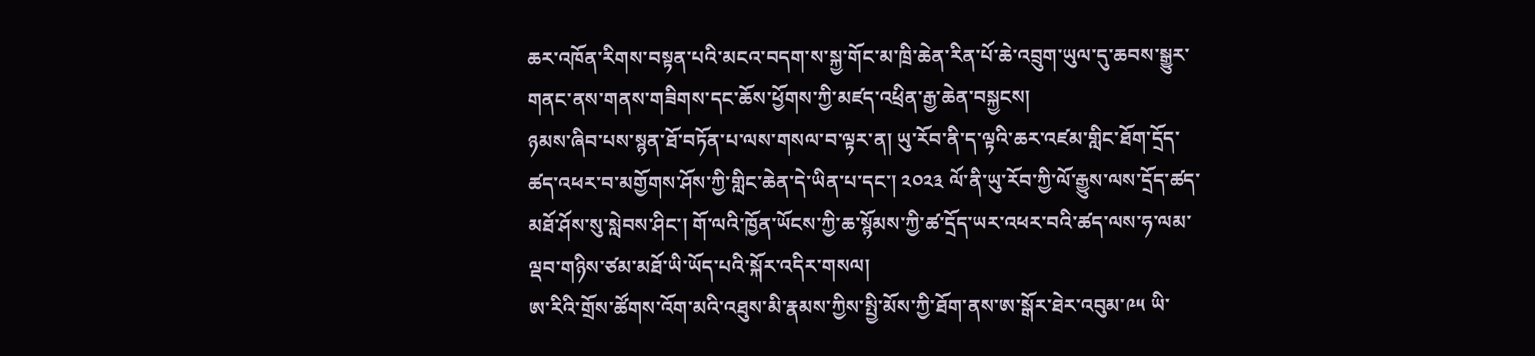ཆར་འཁོན་རིགས་བསྟན་པའི་མངའ་བདག་ས་སྐྱ་གོང་མ་ཁྲི་ཆེན་རིན་པོ་ཆེ་འབྲུག་ཡུལ་དུ་ཆབས་སྒྱུར་གནང་ནས་གནས་གཟིགས་དང་ཆོས་ཕྱོགས་ཀྱི་མཛད་འཕྲིན་རྒྱ་ཆེན་བསྐྱངས།
ཉམས་ཞིབ་པས་སྙན་ཐོ་བཏོན་པ་ལས་གསལ་བ་ལྟར་ན། ཡུ་རོབ་ནི་ད་ལྟའི་ཆར་འཛམ་གླིང་ཐོག་དྲོད་ཚད་འཕར་བ་མགྱོགས་ཤོས་ཀྱི་གླིང་ཆེན་དེ་ཡིན་པ་དང་། ༢༠༢༣ ལོ་ནི་ཡུ་རོབ་ཀྱི་ལོ་རྒྱུས་ལས་དྲོད་ཚད་མཐོ་ཤོས་སུ་སླེབས་ཤིང་། གོ་ལའི་ཁྱོན་ཡོངས་ཀྱི་ཆ་སྙོམས་ཀྱི་ཚ་དྲོད་ཡར་འཕར་བའི་ཚད་ལས་ཧ་ལམ་ལྡབ་གཉིས་ཙམ་མཐོ་ཡི་ཡོད་པའི་སྐོར་འདིར་གསལ།
ཨ་རིའི་གྲོས་ཚོགས་འོག་མའི་འཐུས་མི་རྣམས་ཀྱིས་སྤྱི་མོས་ཀྱི་ཐོག་ནས་ཨ་སྒོར་ཐེར་འབུམ་༩༥ ཡི་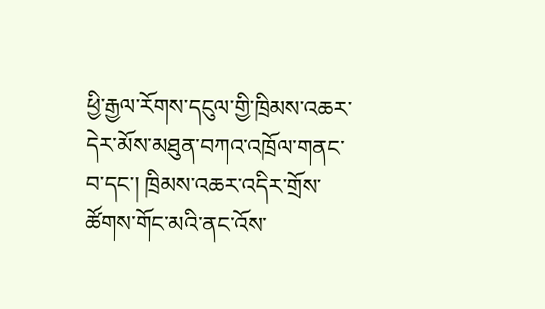ཕྱི་རྒྱལ་རོགས་དངུལ་གྱི་ཁྲིམས་འཆར་དེར་མོས་མཐུན་བཀའ་འཁྲོལ་གནང་བ་དང་། ཁྲིམས་འཆར་འདིར་གྲོས་ཚོགས་གོང་མའི་ནང་འོས་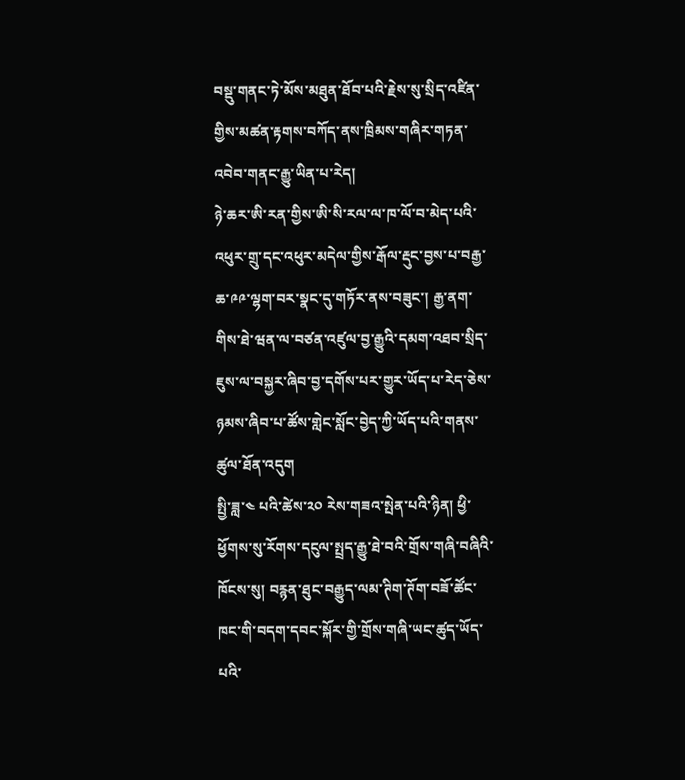བསྡུ་གནང་ཏེ་མོས་མཐུན་ཐོབ་པའི་རྗེས་སུ་སྲིད་འཛིན་གྱིས་མཚན་རྟགས་བཀོད་ནས་ཁྲིམས་གཞིར་གཏན་འབེབ་གནང་རྒྱུ་ཡིན་པ་རེད།
ཉེ་ཆར་ཨི་རན་གྱིས་ཨི་སི་རལ་ལ་ཁ་ལོ་བ་མེད་པའི་འཕུར་གྲུ་དང་འཕུར་མདེལ་གྱིས་རྒོལ་རྡུང་བྱས་པ་བརྒྱ་ཆ་༩༩་ལྷག་བར་སྣང་དུ་གཏོར་ནས་བཟུང་། རྒྱ་ནག་གིས་ཐེ་ཝན་ལ་བཙན་འཛུལ་བྱ་རྒྱུའི་དམག་འཐབ་སྲིད་ཇུས་ལ་བསྐྱར་ཞིབ་བྱ་དགོས་པར་གྱུར་ཡོད་པ་རེད་ཅེས་ཉམས་ཞིབ་པ་ཚོས་གླེང་སློང་བྱེད་ཀྱི་ཡོད་པའི་གནས་ཚུལ་ཐོན་འདུག
སྤྱི་ཟླ་༤ པའི་ཚེས་༢༠ རེས་གཟའ་སྤེན་པའི་ཉིན། ཕྱི་ཕྱོགས་སུ་རོགས་དངུལ་སྤྲད་རྒྱུ་ཐེ་བའི་གྲོས་གཞི་བཞིའི་ཁོངས་སུ། བརྙན་ཐུང་བརྒྱུད་ལམ་ཊིག་ཊོག་བཟོ་ཚོང་ཁང་གི་བདག་དབང་སྐོར་གྱི་གྲོས་གཞི་ཡང་ཚུད་ཡོད་པའི་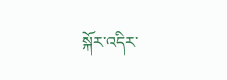སྐོར་འདིར་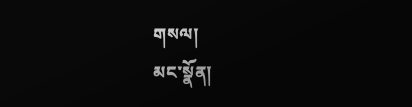གསལ།
མང་སྣོན།